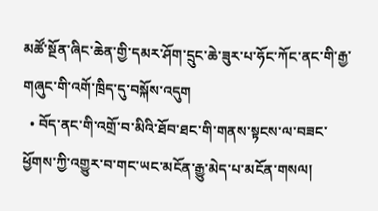མཚོ་སྔོན་ཞིང་ཆེན་གྱི་དམར་ཤོག་དྲུང་ཆེ་ཟུར་པ་ཧོང་ཀོང་ནང་གི་རྒྱ་གཞུང་གི་འགོ་ཁྲིད་དུ་བསྐོས་འདུག
  • བོད་ནང་གི་འགྲོ་བ་མིའི་ཐོབ་ཐང་གི་གནས་སྟངས་ལ་བཟང་ཕྱོགས་ཀྱི་འགྱུར་བ་གང་ཡང་མངོན་རྒྱུ་མེད་པ་མངོན་གསལ།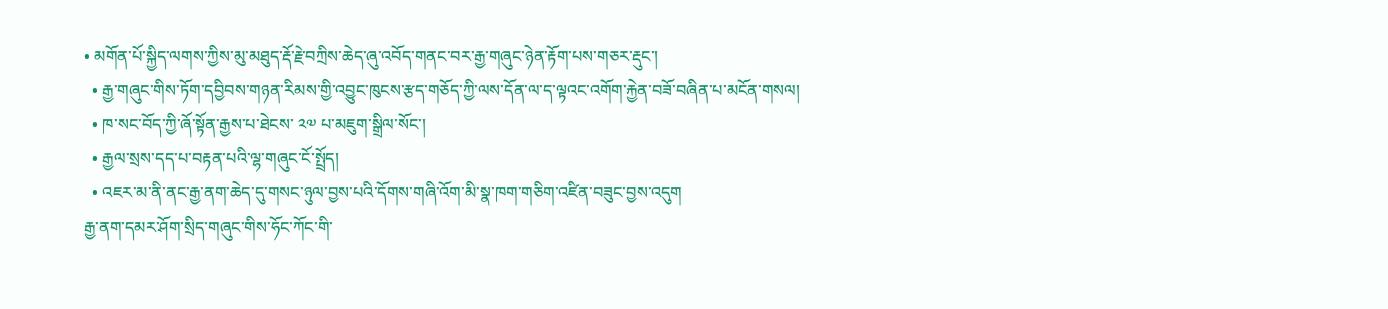• མགོན་པོ་སྐྱིད་ལགས་ཀྱིས་མུ་མཐུད་རྡོ་རྗེ་བཀྲིས་ཆེད་ཞུ་འབོད་གནང་བར་རྒྱ་གཞུང་ཉེན་རྟོག་པས་གཅར་རྡུང་།
  • རྒྱ་གཞུང་གིས་ཏོག་དབྱིབས་གཉན་རིམས་གྱི་འབྱུང་ཁུངས་རྩད་གཅོད་ཀྱི་ལས་དོན་ལ་ད་ལྟའང་འགོག་རྐྱེན་བཟོ་བཞིན་པ་མངོན་གསལ།
  • ཁ་སང་བོད་ཀྱི་ཞོ་སྟོན་རྒྱས་པ་ཐེངས་ ༢༧ པ་མཇུག་སྒྲིལ་སོང་།
  • རྒྱལ་སྲས་དད་པ་བརྟན་པའི་ལྷ་གཞུང་ངོ་སྤྲོད།
  • འཇར་མ་ནི་ནང་རྒྱ་ནག་ཆེད་དུ་གསང་ཉུལ་བྱས་པའི་དོགས་གཞི་འོག་མི་སྣ་ཁག་གཅིག་འཛིན་བཟུང་བྱས་འདུག
རྒྱ་ནག་དམར་ཤོག་སྲིད་གཞུང་གིས་ཧོང་ཀོང་གི་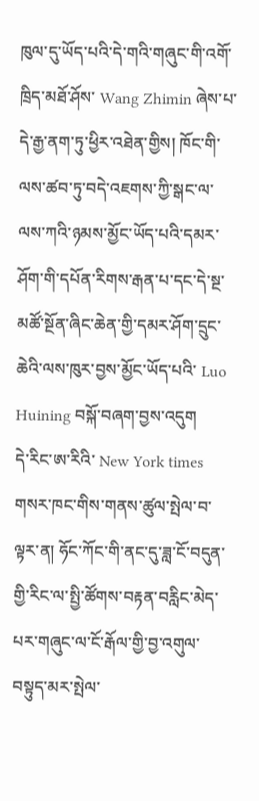ཁུལ་དུ་ཡོད་པའི་དེ་གའི་གཞུང་གི་འགོ་ཁྲིད་མཐོ་ཤོས་ Wang Zhimin ཞེས་པ་དེ་རྒྱ་ནག་ཏུ་ཕྱིར་འཐེན་གྱིས། ཁོང་གི་ལས་ཚབ་ཏུ་བདེ་འཇགས་ཀྱི་སྒང་ལ་ལས་ཀའི་ཉམས་མྱོང་ཡོད་པའི་དམར་ཤོག་གི་དཔོན་རིགས་རྒན་པ་དང་དེ་སྔ་མཚོ་སྔོན་ཞིང་ཆེན་གྱི་དམར་ཤོག་དྲུང་ཆེའི་ལས་ཁུར་བྱས་མྱོང་ཡོད་པའི་ Luo Huining བསྐོ་བཞག་བྱས་འདུག
དེ་རིང་ཨ་རིའི་ New York times གསར་ཁང་གིས་གནས་ཚུལ་སྤེལ་བ་ལྟར་ན། ཧོང་ཀོང་གི་ནང་དུ་ཟླ་ངོ་བདུན་གྱི་རིང་ལ་སྤྱི་ཚོགས་བརྟན་བརླིང་མེད་པར་གཞུང་ལ་ངོ་རྒོལ་གྱི་བྱ་འགུལ་བསྟུད་མར་སྤེལ་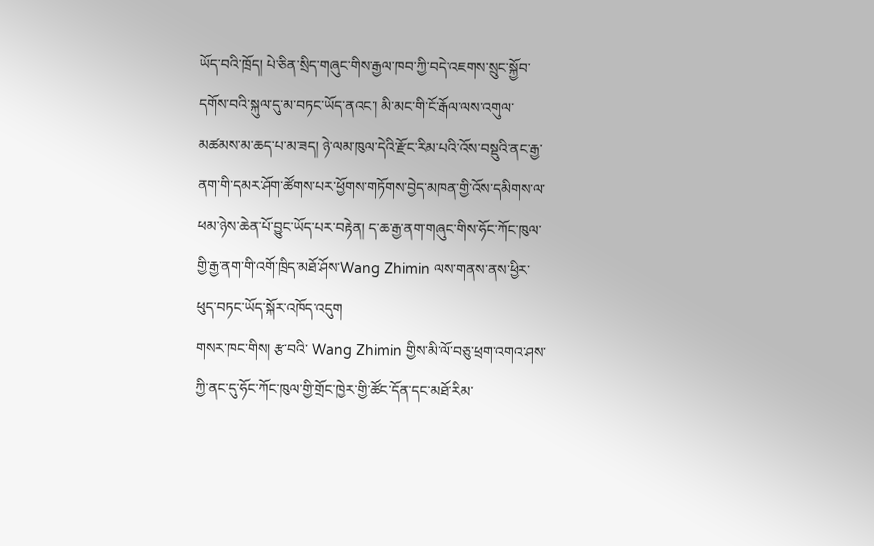ཡོད་བའི་ཁྲོད། པེ་ཅིན་སྲིད་གཞུང་གིས་རྒྱལ་ཁབ་ཀྱི་བདེ་འཇགས་སྲུང་སྐྱོབ་དགོས་བའི་སྐུལ་དུ་མ་བཏང་ཡོད་ནའང་། མི་མང་གི་ངོ་རྒོལ་ལས་འགུལ་མཚམས་མ་ཆད་པ་མ་ཟད། ཉེ་ལམ་ཁུལ་དེའི་རྫོང་རིམ་པའི་འོས་བསྡུའི་ནང་རྒྱ་ནག་གི་དམར་ཤོག་ཚོགས་པར་ཕྱོགས་གཏོགས་བྱེད་མཁན་གྱི་འོས་དམིགས་ལ་ཕམ་ཉེས་ཆེན་པོ་བྱུང་ཡོད་པར་བརྟེན། ད་ཆ་རྒྱ་ནག་གཞུང་གིས་ཧོང་ཀོང་ཁུལ་གྱི་རྒྱ་ནག་གི་འགོ་ཁྲིད་མཐོ་ཤོས་Wang Zhimin ལས་གནས་ནས་ཕྱིར་ཕུད་བཏང་ཡོད་སྐོར་འཁོད་འདུག
གསར་ཁང་གིས། རྩ་བའི་ Wang Zhimin གྱིས་མི་ལོ་བཅུ་ཕྲག་འགའ་ཤས་ཀྱི་ནང་དུ་ཧོང་ཀོང་ཁུལ་གྱི་གྲོང་ཁྱེར་གྱི་ཚོང་དོན་དང་མཐོ་རིམ་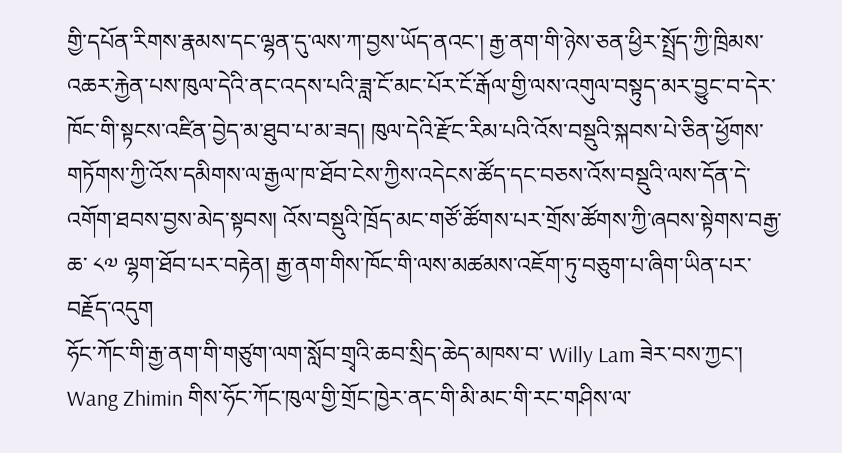གྱི་དཔོན་རིགས་རྣམས་དང་ལྷན་དུ་ལས་ཀ་བྱས་ཡོད་ནའང་། རྒྱ་ནག་གི་ཉེས་ཅན་ཕྱིར་སྤྲོད་ཀྱི་ཁྲིམས་འཆར་རྐྱེན་པས་ཁུལ་དེའི་ནང་འདས་པའི་ཟླ་ངོ་མང་པོར་ངོ་རྒོལ་གྱི་ལས་འགུལ་བསྟུད་མར་བྱུང་བ་དེར་ཁོང་གི་སྟངས་འཛིན་བྱེད་མ་ཐུབ་པ་མ་ཟད། ཁུལ་དེའི་རྫོང་རིམ་པའི་འོས་བསྡུའི་སྐབས་པེ་ཅིན་ཕྱོགས་གཏོགས་ཀྱི་འོས་དམིགས་ལ་རྒྱལ་ཁ་ཐོབ་ངེས་ཀྱིས་འདེངས་ཚོད་དང་བཅས་འོས་བསྡུའི་ལས་དོན་དེ་འགོག་ཐབས་བྱས་མེད་སྟབས། འོས་བསྡུའི་ཁྲོད་མང་གཙོ་ཚོགས་པར་གྲོས་ཚོགས་ཀྱི་ཞབས་སྟེགས་བརྒྱ་ཆ་ ༨༧ ལྷག་ཐོབ་པར་བརྟེན། རྒྱ་ནག་གིས་ཁོང་གི་ལས་མཚམས་འཇོག་ཏུ་བཅུག་པ་ཞིག་ཡིན་པར་བརྗོད་འདུག
ཧོང་ཀོང་གི་རྒྱ་ནག་གི་གཙུག་ལག་སློབ་གྲྭའི་ཆབ་སྲིད་ཆེད་མཁས་བ་ Willy Lam ཟེར་བས་ཀྱང་། Wang Zhimin གིས་ཧོང་ཀོང་ཁུལ་གྱི་གྲོང་ཁྱེར་ནང་གི་མི་མང་གི་རང་གཤིས་ལ་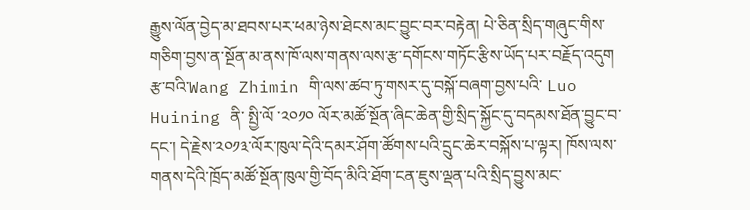རྒྱུས་ལོན་བྱེད་མ་ཐབས་པར་ཕམ་ཉེས་ཐེངས་མང་བྱུང་བར་བརྟེན། པེ་ཅིན་སྲིད་གཞུང་གིས་གཅིག་བྱས་ན་སྔོན་མ་ནས་ཁོ་ལས་གནས་ལས་རྩ་དགོངས་གཏོང་རྩིས་ཡོད་པར་བརྗོད་འདུག
རྩ་བའི་Wang Zhimin གི་ལས་ཚབ་ཏུ་གསར་དུ་བསྐོ་བཞག་བྱས་པའི་ Luo Huining ནི་ སྤྱི་ལོ ་༢༠༡༠ ལོར་མཚོ་སྔོན་ཞིང་ཆེན་གྱི་སྲིད་སྐྱོང་དུ་བདམས་ཐོན་བྱུང་བ་དང་། དེ་རྗེས་༢༠༡༣་ལོར་ཁུལ་དེའི་དམར་ཤོག་ཚོགས་པའི་དྲུང་ཆེར་བསྐོས་པ་ལྟར། ཁོས་ལས་གནས་དེའི་ཁྲོད་མཚོ་སྔོན་ཁུལ་གྱི་བོད་མིའི་ཐོག་ངན་ཇུས་ལྡན་པའི་སྲིད་བྱུས་མང་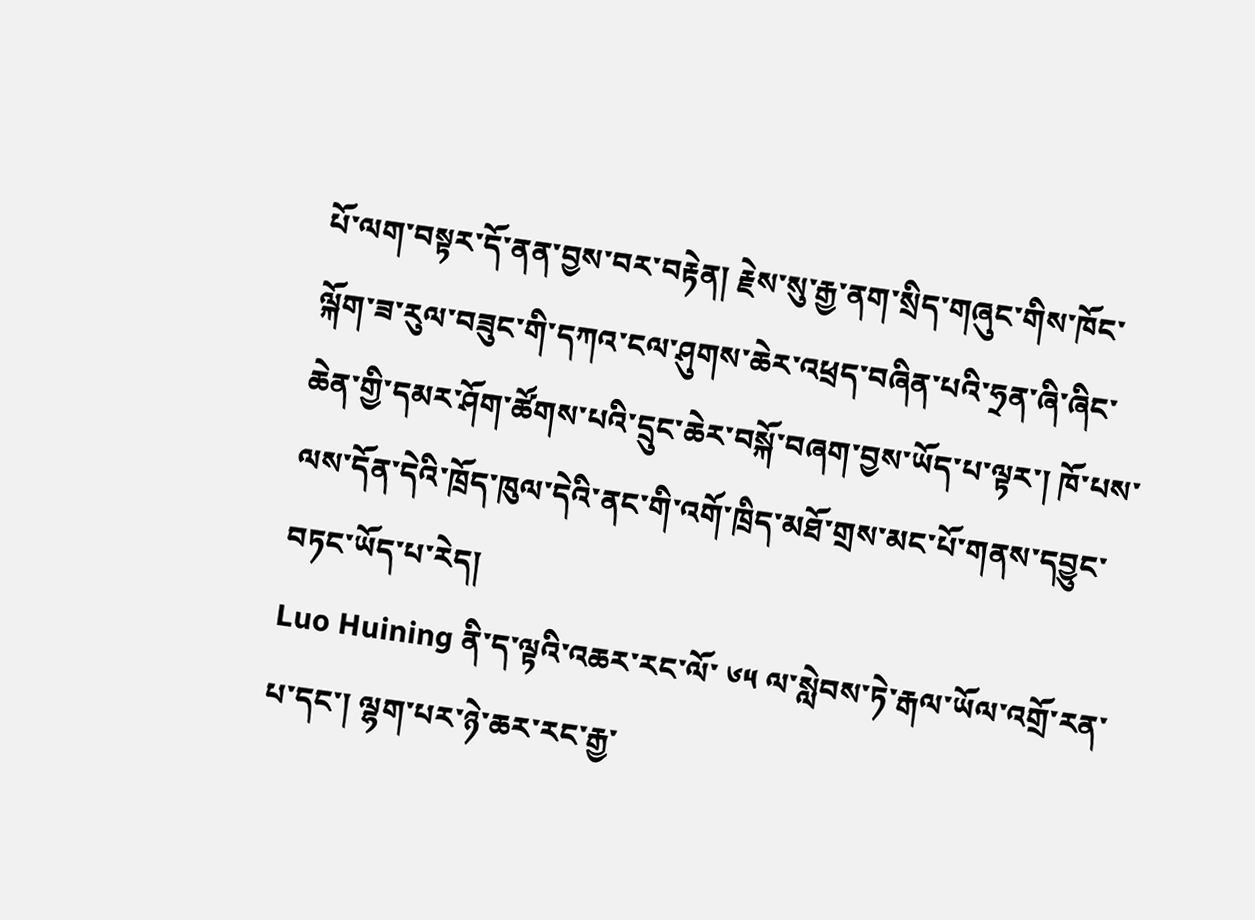པོ་ལག་བསྟར་དོ་ནན་བྱས་བར་བརྟེན། རྗེས་སུ་རྒྱ་ནག་སྲིད་གཞུང་གིས་ཁོང་ལྐོག་ཟ་རུལ་བཟུང་གི་དཀའ་ངལ་ཤུགས་ཆེར་འཕྲད་བཞིན་པའི་ཧྲན་ཞི་ཞིང་ཆེན་གྱི་དམར་ཤོག་ཚོགས་པའི་དྲུང་ཆེར་བསྐོ་བཞག་བྱས་ཡོད་པ་ལྟར་། ཁོ་པས་ལས་དོན་དེའི་ཁྲོད་ཁུལ་དེའི་ནང་གི་འགོ་ཁྲིད་མཐོ་གྲས་མང་པོ་གནས་དབྱུང་བཏང་ཡོད་པ་རེད།
Luo Huining ནི་ད་ལྟའི་འཆར་རང་ལོ་ ༦༥ ལ་སླེབས་ཏེ་རྒལ་ཡོལ་འགྲོ་རན་པ་དང་། ལྷག་པར་ཉེ་ཆར་རང་རྒྱ་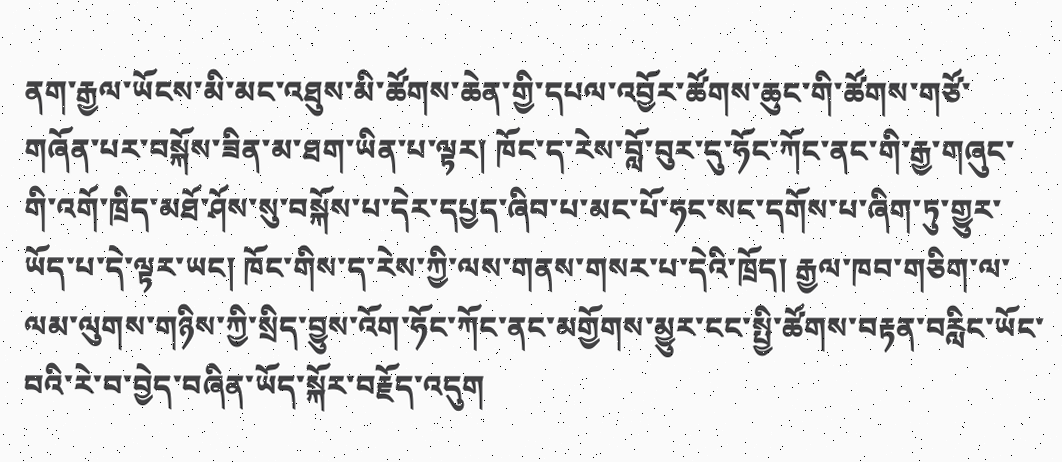ནག་རྒྱལ་ཡོངས་མི་མང་འཐུས་མི་ཚོགས་ཆེན་གྱི་དཔལ་འབྱོར་ཚོགས་ཆུང་གི་ཚོགས་གཙོ་གཞོན་པར་བསྐོས་ཟིན་མ་ཐག་ཡིན་པ་ལྟར། ཁོང་ད་རེས་བློ་བུར་དུ་ཧོང་ཀོང་ནང་གི་རྒྱ་གཞུང་གི་འགོ་ཁྲིད་མཐོ་ཤོས་སུ་བསྐོས་པ་དེར་དཔྱད་ཞིབ་པ་མང་པོ་ཧང་སང་དགོས་པ་ཞིག་ཏུ་གྱུར་ཡོད་པ་དེ་ལྟར་ཡང། ཁོང་གིས་ད་རེས་ཀྱི་ལས་གནས་གསར་པ་དེའི་ཁྲོད། རྒྱལ་ཁབ་གཅིག་ལ་ལམ་ལུགས་གཉིས་ཀྱི་སྲིད་བྱུས་འོག་ཧོང་ཀོང་ནང་མགྱོགས་མྱུར་ངང་སྤྱི་ཚོགས་བརྟན་བརླིང་ཡོང་བའི་རེ་བ་བྱེད་བཞིན་ཡོད་སྐོར་བརྗོད་འདུག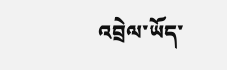འབྲེལ་ཡོད་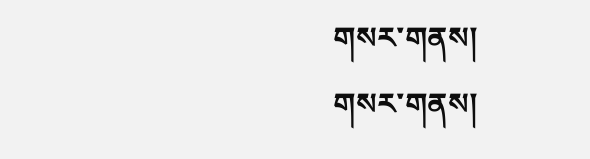གསར་གནས།
གསར་གནས།